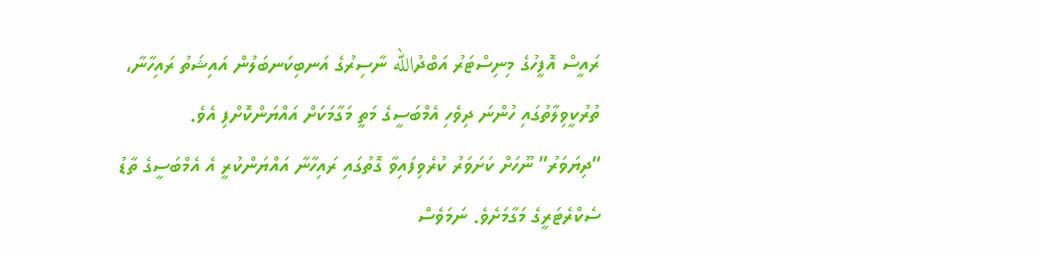ރައީސް އޮފީހުގެ މިނިސްޓަރު އަބްދުالله ނާސިރުގެ އަނބިކަނބަލުން އައިޝަތު ރައިހާނާ، ތުރުކީވިލާތުގައި ހުންނަ ދިވެހި އެމްބަސީގެ މަތީ މަގާމަކަށް އައްޔަންކޮށްފި އެވެ.
“ދިޔަވަރު” ނޫހަށް ކަށަވަރު ކުރެވިފައިވާ ގޮތުގައި ރައިހާނާ އައްޔަންކުރީ އެ އެމްބަސީގެ ތާޑު ސެކްރެޓަރީގެ މަގާމަށެވެ. ނަމަވެސް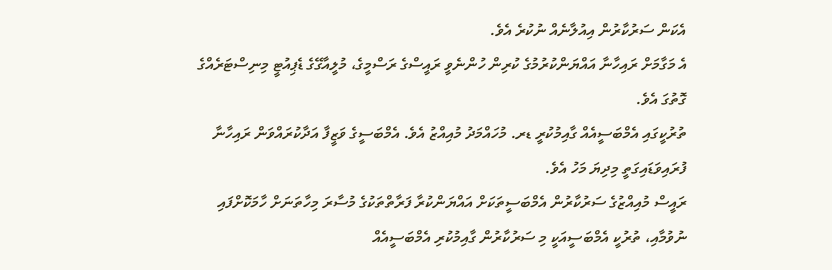އެކަން ސަރުކާރުން އިއުލާނެއް ނުކުރެ އެވެ.
އެ މަގާމަށް ރައިހާނާ އައްޔަންކުރުމުގެ ކުރިން ހުންނެވީ ރައީސްގެ ރަސްމީގެ، މުލީއާގޭގެ ޑެޕިއުޓީ މިނިސްޓަރެއްގެ ގޮތުގަ އެވެ.
ތުރުކީގައި އެމްބަސީއެއް ގާއިމުކުރީ ޑރ. މުހައްމަދު މުއިއްޒު އެވެ. އެމްބަސީގެ ވަޒީފާ އަދާކުރައްވަން ރައިހާނާ ފުރައިވަޑައިގަތީ މިދިޔަ މަހު އެވެ.
ރައީސް މުއިއްޒުގެ ސަރުކާރުން އެމްބަސީތަކަށް އައްޔަންކުރާ ފަރާތްތަކުގެ މުސާރަ މިހާތަނަށް ހާމަކޮށްފައި ނުވުމާއި، ތުރުކީ އެމްބަސީއަކީ މި ސަރުކާރުން ގާއިމުކުރި އެމްބަސީއެއް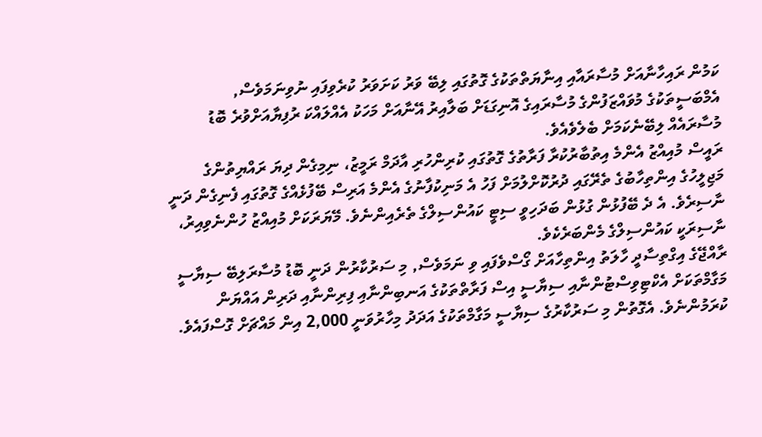ކަމުން ރައިހާނާއަށް މުސާރައާއި އިނާޔަތްތަކުގެ ގޮތުގައި ލިބޭ ވަރު ކަށަވަރު ކުރެވިފައި ނުވިނަމަވެސް, އެމްބަސީތަކުގެ މުވައްޒަފުންގެ މުސާރައިގެ އޮނިގަޑަށް ބަލާއިރު އޭނާއަށް މަހަކު އެއްލައްކަ ރުފިޔާއަށްވުރެ ބޮޑު މުސާރައެއް ލިބޭނެކަމަށް ބެލެވެއެވެ.
ރައީސް މުއިއްޒު އެންމެ އިތުބާރުކުރާ ފަރާތުގެ ގޮތުގައި ކުރިންހުރި އާދަމް ރަމީޒު، ނިމިގެން ދިޔަ ރައްޔިތުންގެ މަޖިލީހުގެ އިންތިހާބުގެ ތެރޭގައި ދުރުކޮށްލުމަށް ފަހު އެ މަނިކުފާނުގެ އެންމެ އަރިސް ބޭފުޅެއްގެ ގޮތުގައި ފެނިގެން ދަނީ ނާސިރެވެ. އެ ދެ ބޭފުޅުން ގުޅުން ބަދަހިވީ ސިޓީ ކައުންސިލްގެ ތެރެއިންނެވެ. މޭޔަރަކަށް މުއިއްޒު ހުންނެވިއިރު، ނާސިރަކީ ކައުންސިލްގެ މެންބަރެކެވެ.
ރާއްޖޭގެ އިގްތިސާދީ ހާލަތު އިންތިހާއަށް ގޯސްވެފައި ވި ނަމަވެސް, މި ސަރުކާރުން ދަނީ ބޮޑު މުސާރަލިބޭ ސިޔާސީ މަގާމްތަކަށް އެކްޓިވިސްޓުންނާއި ސިޔާސީ އިސް ފަރާތްތަކުގެ އަނބިންނާއި ފިރިންނާއި ދަރިން އައްޔަން ކުރަމުންނެވެ. އެގޮތުން މި ސަރުކާރުގެ ސިޔާސީ މަގާމްތަކުގެ އަދަދު މިހާރުވަނީ 2,000 އިން މައްޗަށް ގޮސްފައެވެ.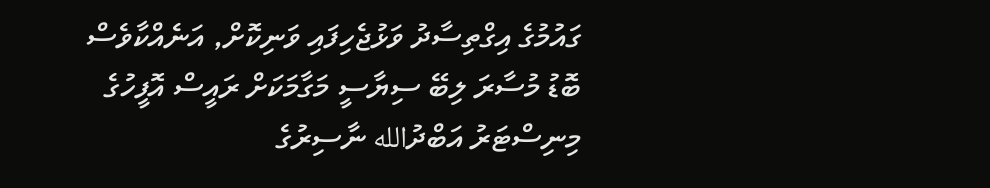ގައުމުގެ އިގްތިސާދު ވަޅުޖެހިފައި ވަނިކޮށް, އަނެއްކާވެސް ބޮޑު މުސާރަ ލިބޭ ސިޔާސީ މަގާމަކަށް ރައީސް އޮފީހުގެ މިނިސްޓަރު އަބްދުالله ނާސިރުގެ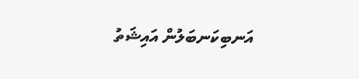އަނބިކަނބަލުން އައިޝަތު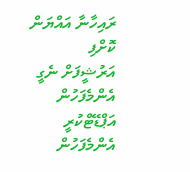ރައިހާނާ އައްޔަން ކޮށްފި
އަރުޝީފަށް ނެގީ
އެންމެފަހުން އަޕްޑޭޓްކުރީ
އެންމެފަހުން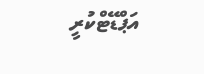އަޕްޑޭޓްކުރީ